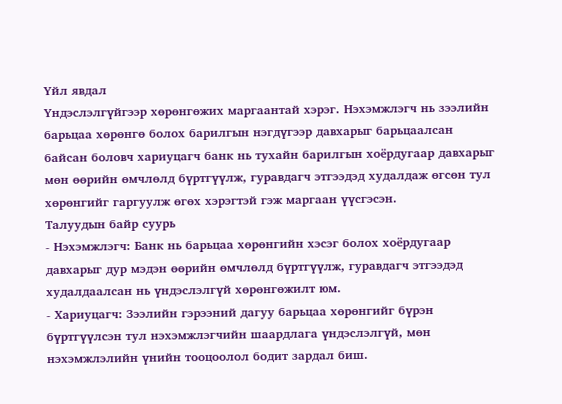Үйл явдал
Үндэслэлгүйгээр хөрөнгөжих маргаантай хэрэг. Нэхэмжлэгч нь зээлийн барьцаа хөрөнгө болох барилгын нэгдүгээр давхарыг барьцаалсан байсан боловч хариуцагч банк нь тухайн барилгын хоёрдугаар давхарыг мөн өөрийн өмчлөлд бүртгүүлж, гуравдагч этгээдэд худалдаж өгсөн тул хөрөнгийг гаргуулж өгөх хэрэгтэй гэж маргаан үүсгэсэн.
Талуудын байр суурь
- Нэхэмжлэгч: Банк нь барьцаа хөрөнгийн хэсэг болох хоёрдугаар давхарыг дур мэдэн өөрийн өмчлөлд бүртгүүлж, гуравдагч этгээдэд худалдаалсан нь үндэслэлгүй хөрөнгөжилт юм.
- Хариуцагч: Зээлийн гэрээний дагуу барьцаа хөрөнгийг бүрэн бүртгүүлсэн тул нэхэмжлэгчийн шаардлага үндэслэлгүй, мөн нэхэмжлэлийн үнийн тооцоолол бодит зардал биш.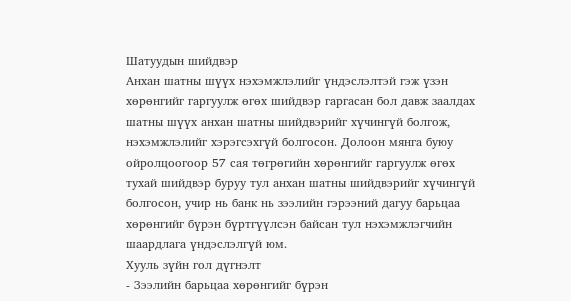Шатуудын шийдвэр
Анхан шатны шүүх нэхэмжлэлийг үндэслэлтэй гэж үзэн хөрөнгийг гаргуулж өгөх шийдвэр гаргасан бол давж заалдах шатны шүүх анхан шатны шийдвэрийг хүчингүй болгож, нэхэмжлэлийг хэрэгсэхгүй болгосон. Долоон мянга буюу ойролцоогоор 57 сая төгрөгийн хөрөнгийг гаргуулж өгөх тухай шийдвэр буруу тул анхан шатны шийдвэрийг хүчингүй болгосон, учир нь банк нь зээлийн гэрээний дагуу барьцаа хөрөнгийг бүрэн бүртгүүлсэн байсан тул нэхэмжлэгчийн шаардлага үндэслэлгүй юм.
Хууль зүйн гол дүгнэлт
- Зээлийн барьцаа хөрөнгийг бүрэн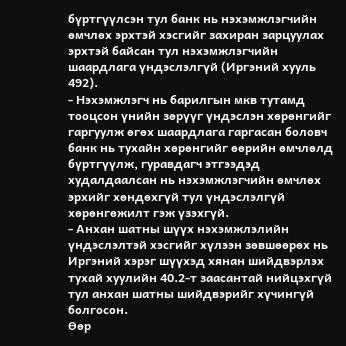бүртгүүлсэн тул банк нь нэхэмжлэгчийн өмчлөх эрхтэй хэсгийг захиран зарцуулах эрхтэй байсан тул нэхэмжлэгчийн шаардлага үндэслэлгүй (Иргэний хууль 492).
- Нэхэмжлэгч нь барилгын мкв тутамд тооцсон үнийн зөрүүг үндэслэн хөрөнгийг гаргуулж өгөх шаардлага гаргасан боловч банк нь тухайн хөрөнгийг өөрийн өмчлөлд бүртгүүлж, гуравдагч этгээдэд худалдаалсан нь нэхэмжлэгчийн өмчлөх эрхийг хөндөхгүй тул үндэслэлгүй хөрөнгөжилт гэж үзэхгүй.
- Анхан шатны шүүх нэхэмжлэлийн үндэслэлтэй хэсгийг хүлээн зөвшөөрөх нь Иргэний хэрэг шүүхэд хянан шийдвэрлэх тухай хуулийн 40.2-т заасантай нийцэхгүй тул анхан шатны шийдвэрийг хүчингүй болгосон.
Өөр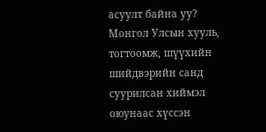асуулт байна уу?
Монгол Улсын хууль, тогтоомж, шүүхийн шийдвэрийн санд суурилсан хиймэл оюунаас хүссэн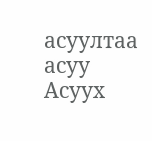асуултаа асуу
Асуух